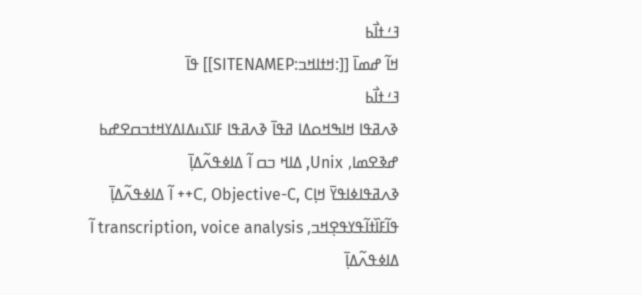ߔߑߙߊ߯ߕ
ߞߊ߬ ߝߘߊ߫ [[:ߞߙߊߞߏ:SITENAMEP]] ߟߊ߫
ߔߑߙߊ߯ߕ
ߢߍߥߟߊ ߞߊߒߞߋߡߊ ߥߟߊ߫ ߢߍߥߟߊ ߓߊߖߎߡߊߡߌߞߙߏߛߐߝߕ ߝߢߐߘߊ, Unix, ߡߊߞ ߏߛ ߊ߬ ߡߊߦߟߍ߬ߡߊ߲߫
ߢߍߥߟߊߦߊߟߌ߫ ߞߊ߲C, Objective-C, C++ ߊ߬ ߡߊߦߟߍ߬ߡߊ߲߫
ߟߊ߬ߓߊ߰ߙߊ߬ߟߌߟߐ߲ߞߏ, transcription, voice analysis ߊ߬ ߡߊߦߟߍ߬ߡߊ߲߫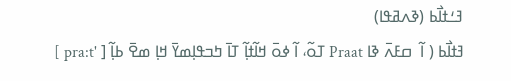ߔߑߙߊ߯ߕ (ߢߍߥߟߊ)
ߔߙߊ߯ߕ ( ߊ߬  ߛߓߍ߫ ߢߊ Praat ߠߋ߬، ߊ߬ ߦߋ߫ ߞߊ߬ߙߊ߲߬ ߠߊ߫ ߤߏߟߊ߲ߘߌ߫ ߞߊ߲ ߘߐ߫ ߕߊ߲߬ [ 'pra:t ]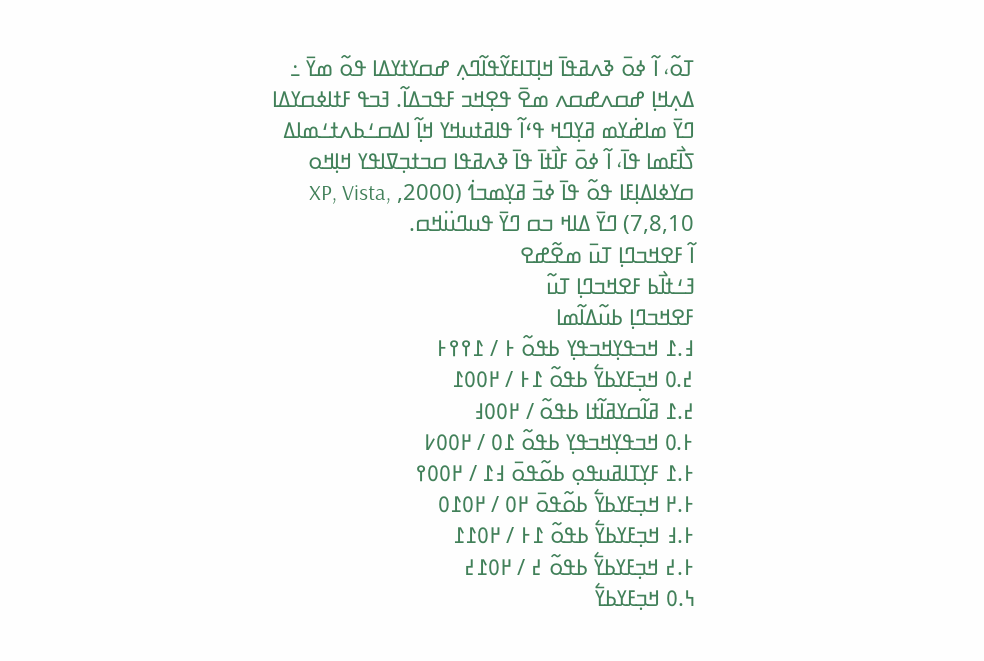ߠߋ߬، ߊ߬ ߦߋ߫ ߢߍߥߟߊ߫ ߞߊ߲ߠߊߓߌ߬ߟߊ߬ߣߍ߲ ߝߛߌߙߌߡߊ ߟߋ߬ ߘߌ߫ ߸ ߡߍ߲ߞߊ߲ ߝߛߍߝߛߍ ߘߐ߫ ߟߐ߲ߞߏ ߓߟߏߡߊ߬. ߔߏߟ ߓߙߊߦߛߌߡߊ ߣߌ߫ ߘߊߝ߭ߌߘ ߥߌ߲ߣߞ ߟߵߊ߬ ߟߊߥߙߎߞߌ ߞߊ߲߬ ߊߡߛߑߕߍߙߑߘߊߡ ߖߊ߯ߓߘߊ ߟߊ߫، ߊ߬ ߦߋ߫ ߓߊ߯ߙߊ߫ ߟߊ߫ ߢߍߥߟߊ ߛߏߙߏ߲ߜߊߟߌ ߞߊ߲ߞߋ ߛߌߦߊߡߊ߲ߓߊ ߟߋ߬ ߟߊ߫ ߦߏ߫ ߥߌ߲ߘߏߗ߭ (2000, XP, Vista, 7,8,10) ߣߌ߫ ߡߊߞ ߏߛ ߣߌ߫ ߟߎߣߎ߳ߞߛ.
ߊ߬ ߓߐߞߏߣߊ߲ ߠߎ߫ ߘߐ߬ߝߐ
ߔߑߙߊ߯ߕ ߓߐߞߏߣߊ߲ ߠߎ߬
ߓߐߞߏߣߊ߲ ߕߎ߬ߡߊ߬ߘߊ
߃.߁ ߞߏߟߌ߲ߞߏߟߌ߲ ߕߟߋ߬ ߅ / ߁߉߉߅
߄.߀ ߞߏ߲ߓߌߕߌ߱ ߕߟߋ߬ ߁߅ / ߂߀߀߁
߄.߁ ߥߊ߬ߛߌߥߊ߬ߙߊ ߕߟߋ߬ / ߂߀߀߃
߅.߀ ߞߏߟߌ߲ߞߏߟߌ߲ ߕߟߋ߬ ߁߀ / ߂߀߀߇
߅.߁ ߓߌ߲ߠߊߥߎߟߋ߲ ߕߋ߬ߟߋ߫ ߃߁ / ߂߀߀߉
߅.߂ ߞߏ߲ߓߌߕߌ߱ ߕߋ߬ߟߋ߫ ߂߀ / ߂߀߁߀
߅.߃ ߞߏ߲ߓߌߕߌ߱ ߕߟߋ߬ ߁߅ / ߂߀߁߁
߅.߄ ߞߏ߲ߓߌߕߌ߱ ߕߟߋ߬ ߄ / ߂߀߁߄
߆.߀ ߞߏ߲ߓߌߕߌ߱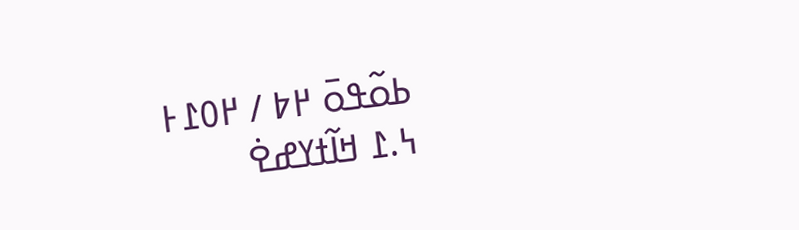ߕߋ߬ߟߋ߫ ߂߈ / ߂߀߁߅
߆.߁ ߞߊ߬ߙߌߝߐ߭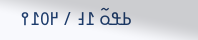ߕߟߋ߬ ߁߃ / ߂߀߁߉